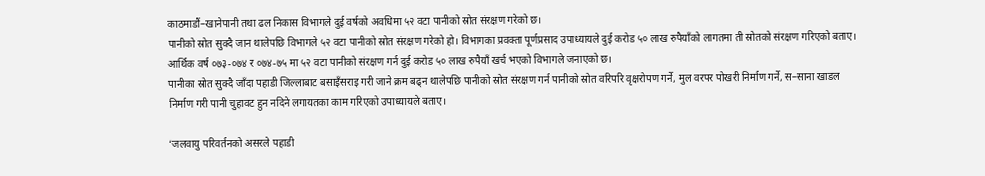काठमाडौं–खानेपानी तथा ढल निकास विभागले दुई वर्षको अवधिमा ५२ वटा पानीको स्रोत संरक्षण गरेको छ।
पानीको स्रोत सुक्दै जान थालेपछि विभागले ५२ वटा पानीको स्रोत संरक्षण गरेको हो। विभागका प्रवक्ता पूर्णप्रसाद उपाध्यायले दुई करोड ५० लाख रुपैयाँको लागतमा ती स्रोतको संरक्षण गरिएको बताए। आर्थिक वर्ष ०७३-०७४ र ०७४-७५ मा ५२ वटा पानीको संरक्षण गर्न दुई करोड ५० लाख रुपैयाँ खर्च भएको विभागले जनाएको छ।
पानीका स्रोत सुक्दै जाँदा पहाडी जिल्लाबाट बसाइँसराइ गरी जाने क्रम बढ्न थालेपछि पानीको स्रोत संरक्षण गर्न पानीको स्रोत वरिपरि वृक्षरोपण गर्ने, मुल वरपर पोखरी निर्माण गर्ने, स–साना खाडल निर्माण गरी पानी चुहावट हुन नदिने लगायतका काम गरिएको उपाध्यायले बताए।

‘जलवायु परिवर्तनको असरले पहाडी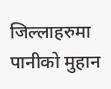जिल्लाहरुमा पानीको मुहान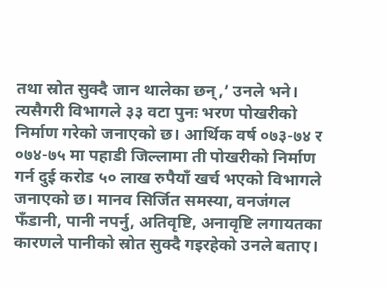तथा स्रोत सुक्दै जान थालेका छन्,’ उनले भने।
त्यसैगरी विभागले ३३ वटा पुनः भरण पोखरीको निर्माण गरेको जनाएको छ। आर्थिक वर्ष ०७३-७४ र ०७४-७५ मा पहाडी जिल्लामा ती पोखरीको निर्माण गर्न दुई करोड ५० लाख रुपैयाँ खर्च भएको विभागले जनाएको छ। मानव सिर्जित समस्या, वनजंगल फँडानी, पानी नपर्नु, अतिवृष्टि, अनावृष्टि लगायतका कारणले पानीको स्रोत सुक्दै गइरहेको उनले बताए।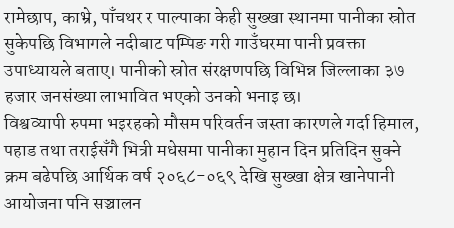रामेछाप, काभ्रे, पाँचथर र पाल्पाका केही सुख्खा स्थानमा पानीका स्रोत सुकेपछि विभागले नदीबाट पम्पिङ गरी गाउँघरमा पानी प्रवक्ता उपाध्यायले बताए। पानीको स्रोत संरक्षणपछि विभिन्न जिल्लाका ३७ हजार जनसंख्या लाभावित भएको उनको भनाइ छ।
विश्वव्यापी रुपमा भइरहको मौसम परिवर्तन जस्ता कारणले गर्दा हिमाल, पहाड तथा तराईसँगै भित्री मधेसमा पानीका मुहान दिन प्रतिदिन सुक्ने क्रम बढेपछि आर्थिक वर्ष २०६८-०६९ देखि सुख्खा क्षेत्र खानेपानी आयोजना पनि सञ्चालन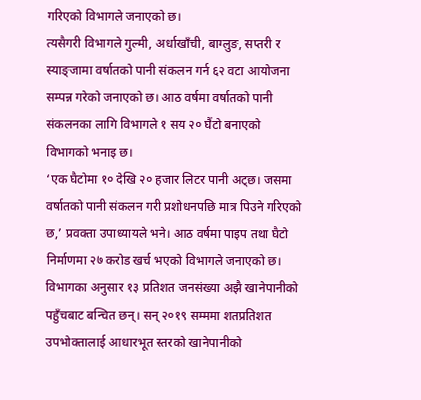गरिएको विभागले जनाएको छ।
त्यसैगरी विभागले गुल्मी, अर्धाखाँची, बाग्लुङ, सप्तरी र स्याङ्जामा वर्षातको पानी संकलन गर्न ६२ वटा आयोजना सम्पन्न गरेको जनाएको छ। आठ वर्षमा वर्षातको पानी संकलनका लागि विभागले १ सय २० घैंटो बनाएको विभागको भनाइ छ।
‘एक घैटोमा १० देखि २० हजार लिटर पानी अट्छ। जसमा वर्षातको पानी संकलन गरी प्रशोधनपछि मात्र पिउने गरिएको छ,’ प्रवक्ता उपाध्यायले भने। आठ वर्षमा पाइप तथा घैटो निर्माणमा २७ करोड खर्च भएको विभागले जनाएको छ।
विभागका अनुसार १३ प्रतिशत जनसंख्या अझै खानेपानीको पहुँचबाट बन्चित छन्। सन् २०१९ सम्ममा शतप्रतिशत उपभोक्तालाई आधारभूत स्तरको खानेपानीको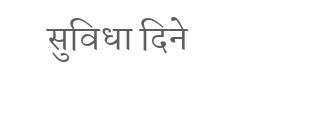सुविधा दिने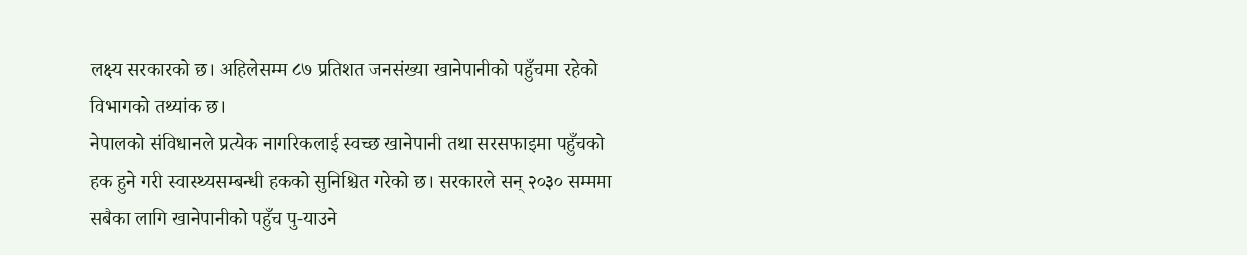लक्ष्य सरकारको छ। अहिलेसम्म ८७ प्रतिशत जनसंख्या खानेपानीको पहुँचमा रहेको विभागको तथ्यांक छ।
नेपालको संविधानले प्रत्येक नागरिकलाई स्वच्छ खानेपानी तथा सरसफाइमा पहुँचको हक हुने गरी स्वास्थ्यसम्बन्धी हकको सुनिश्चित गरेको छ। सरकारले सन् २०३० सम्ममा सबैका लागि खानेपानीको पहुँच पु-याउने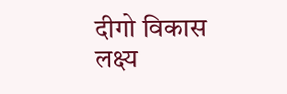दीगो विकास लक्ष्य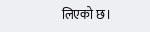लिएको छ।